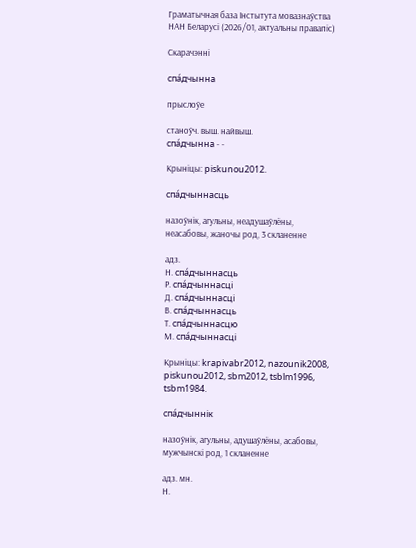Граматычная база Інстытута мовазнаўства НАН Беларусі (2026/01, актуальны правапіс)

Скарачэнні

спа́дчынна

прыслоўе

станоўч. выш. найвыш.
спа́дчынна - -

Крыніцы: piskunou2012.

спа́дчыннасць

назоўнік, агульны, неадушаўлёны, неасабовы, жаночы род, 3 скланенне

адз.
Н. спа́дчыннасць
Р. спа́дчыннасці
Д. спа́дчыннасці
В. спа́дчыннасць
Т. спа́дчыннасцю
М. спа́дчыннасці

Крыніцы: krapivabr2012, nazounik2008, piskunou2012, sbm2012, tsblm1996, tsbm1984.

спа́дчыннік

назоўнік, агульны, адушаўлёны, асабовы, мужчынскі род, 1 скланенне

адз. мн.
Н.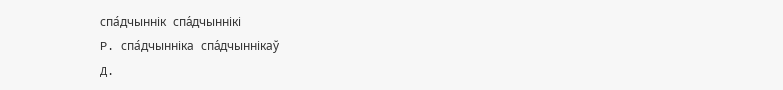спа́дчыннік спа́дчыннікі
Р. спа́дчынніка спа́дчыннікаў
Д.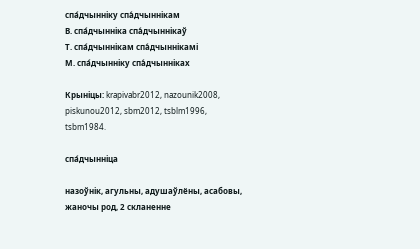спа́дчынніку спа́дчыннікам
В. спа́дчынніка спа́дчыннікаў
Т. спа́дчыннікам спа́дчыннікамі
М. спа́дчынніку спа́дчынніках

Крыніцы: krapivabr2012, nazounik2008, piskunou2012, sbm2012, tsblm1996, tsbm1984.

спа́дчынніца

назоўнік, агульны, адушаўлёны, асабовы, жаночы род, 2 скланенне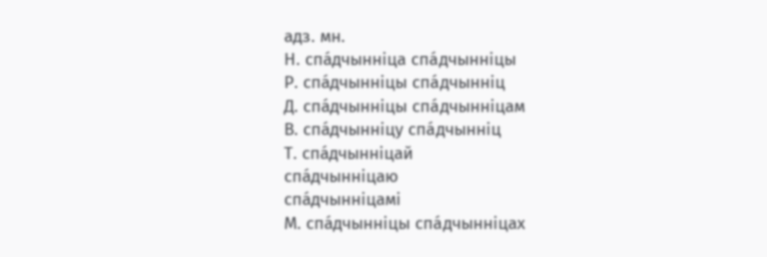адз. мн.
Н. спа́дчынніца спа́дчынніцы
Р. спа́дчынніцы спа́дчынніц
Д. спа́дчынніцы спа́дчынніцам
В. спа́дчынніцу спа́дчынніц
Т. спа́дчынніцай
спа́дчынніцаю
спа́дчынніцамі
М. спа́дчынніцы спа́дчынніцах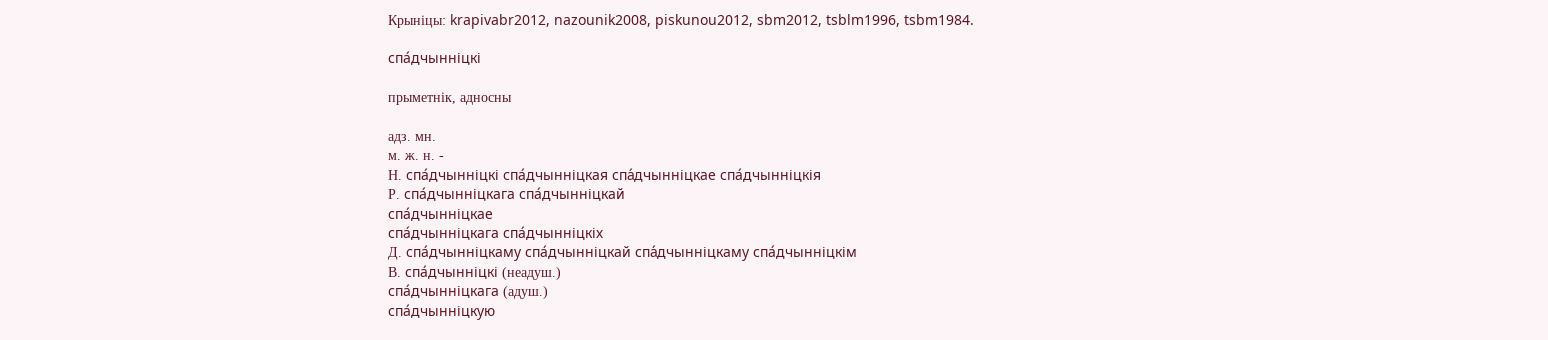Крыніцы: krapivabr2012, nazounik2008, piskunou2012, sbm2012, tsblm1996, tsbm1984.

спа́дчынніцкі

прыметнік, адносны

адз. мн.
м. ж. н. -
Н. спа́дчынніцкі спа́дчынніцкая спа́дчынніцкае спа́дчынніцкія
Р. спа́дчынніцкага спа́дчынніцкай
спа́дчынніцкае
спа́дчынніцкага спа́дчынніцкіх
Д. спа́дчынніцкаму спа́дчынніцкай спа́дчынніцкаму спа́дчынніцкім
В. спа́дчынніцкі (неадуш.)
спа́дчынніцкага (адуш.)
спа́дчынніцкую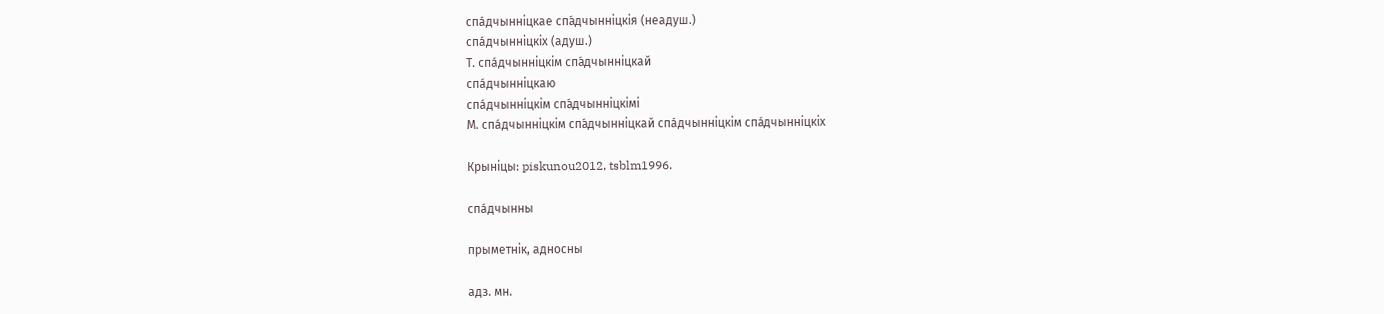спа́дчынніцкае спа́дчынніцкія (неадуш.)
спа́дчынніцкіх (адуш.)
Т. спа́дчынніцкім спа́дчынніцкай
спа́дчынніцкаю
спа́дчынніцкім спа́дчынніцкімі
М. спа́дчынніцкім спа́дчынніцкай спа́дчынніцкім спа́дчынніцкіх

Крыніцы: piskunou2012, tsblm1996.

спа́дчынны

прыметнік, адносны

адз. мн.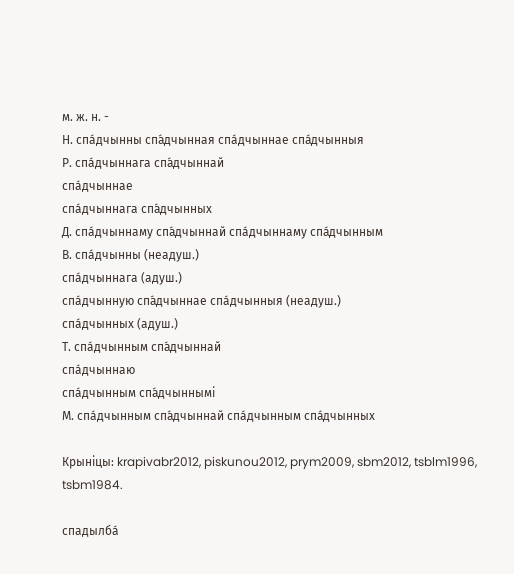м. ж. н. -
Н. спа́дчынны спа́дчынная спа́дчыннае спа́дчынныя
Р. спа́дчыннага спа́дчыннай
спа́дчыннае
спа́дчыннага спа́дчынных
Д. спа́дчыннаму спа́дчыннай спа́дчыннаму спа́дчынным
В. спа́дчынны (неадуш.)
спа́дчыннага (адуш.)
спа́дчынную спа́дчыннае спа́дчынныя (неадуш.)
спа́дчынных (адуш.)
Т. спа́дчынным спа́дчыннай
спа́дчыннаю
спа́дчынным спа́дчыннымі
М. спа́дчынным спа́дчыннай спа́дчынным спа́дчынных

Крыніцы: krapivabr2012, piskunou2012, prym2009, sbm2012, tsblm1996, tsbm1984.

спадылба́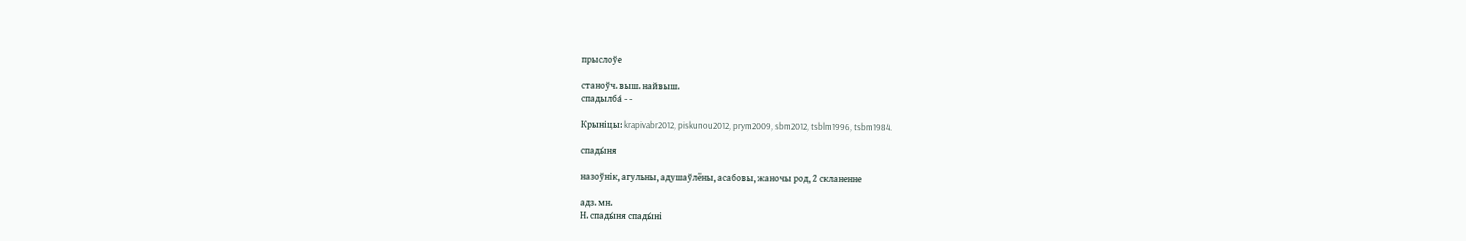прыслоўе

станоўч. выш. найвыш.
спадылба́ - -

Крыніцы: krapivabr2012, piskunou2012, prym2009, sbm2012, tsblm1996, tsbm1984.

спады́ня

назоўнік, агульны, адушаўлёны, асабовы, жаночы род, 2 скланенне

адз. мн.
Н. спады́ня спады́ні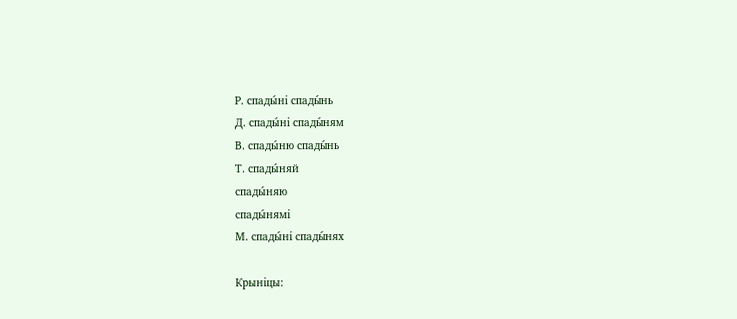Р. спады́ні спады́нь
Д. спады́ні спады́ням
В. спады́ню спады́нь
Т. спады́няй
спады́няю
спады́нямі
М. спады́ні спады́нях

Крыніцы: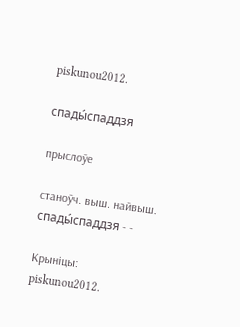piskunou2012.

спады́спаддзя

прыслоўе

станоўч. выш. найвыш.
спады́спаддзя - -

Крыніцы: piskunou2012.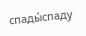спады́спаду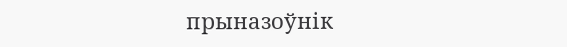прыназоўнік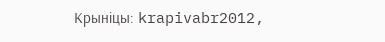Крыніцы: krapivabr2012,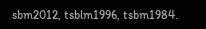sbm2012, tsblm1996, tsbm1984.